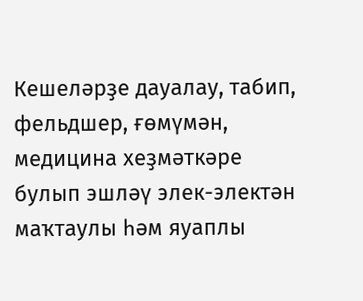Кешеләрҙе дауалау, табип, фельдшер, ғөмүмән, медицина хеҙмәткәре булып эшләү элек-электән маҡтаулы һәм яуаплы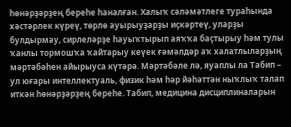һөнәрҙәрҙең береһе һаналған. Халыҡ сәләмәтлеге тураһында хәстәрлек күреү, төрлө ауырыуҙарҙы иҫкәртеү, уларҙы булдырмау, сирлеләрҙе һауыҡтырып аяҡҡа баҫтырыу һәм тулы ҡанлы тормошҡа ҡайтарыу кеүек ғәмәлдәр аҡ халатлыларҙың мәртәбәһен айырыуса күтәрә. Мәртәбәле лә, яуаплы ла Табип – ул юғары интеллектуаль, физик һәм һәр йәһәттән ныҡлыҡ талап иткән һөнәрҙәрҙең береһе. Табип, медицина дисциплиналарын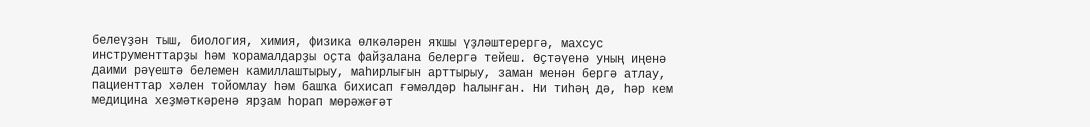белеүҙән тыш, биология, химия, физика өлкәләрен яҡшы үҙләштерергә, махсус инструменттарҙы һәм ҡорамалдарҙы оҫта файҙалана белергә тейеш. Өҫтәүенә уның иңенә даими рәүештә белемен камиллаштырыу, маһирлығын арттырыу, заман менән бергә атлау, пациенттар хәлен тойомлау һәм башҡа бихисап ғәмәлдәр һалынған. Ни тиһәң дә, һәр кем медицина хеҙмәткәренә ярҙам һорап мөрәжәғәт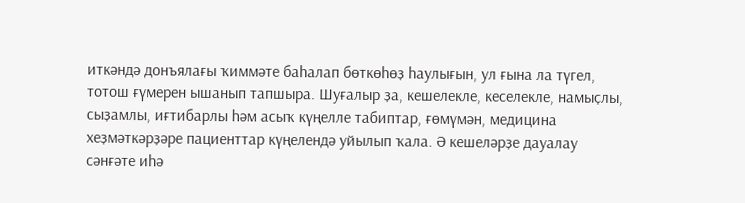иткәндә донъялағы ҡиммәте баһалап бөткөһөҙ һаулығын, ул ғына ла түгел, тотош ғүмерен ышанып тапшыра. Шуғалыр ҙа, кешелекле, кеселекле, намыҫлы, сыҙамлы, иғтибарлы һәм асыҡ күңелле табиптар, ғөмүмән, медицина хеҙмәткәрҙәре пациенттар күңелендә уйылып ҡала. Ә кешеләрҙе дауалау сәнғәте иһә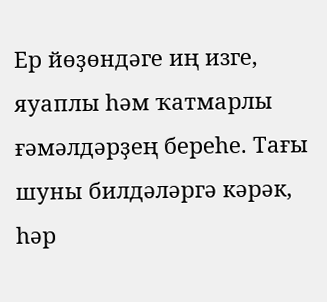Ер йөҙөндәге иң изге, яуаплы һәм ҡатмарлы ғәмәлдәрҙең береһе. Тағы шуны билдәләргә кәрәк, һәр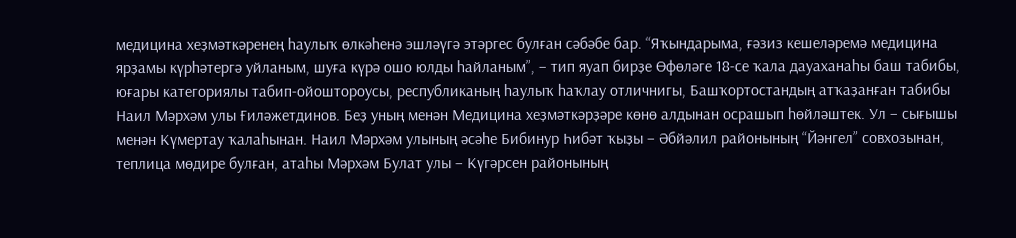медицина хеҙмәткәренең һаулыҡ өлкәһенә эшләүгә этәргес булған сәбәбе бар. “Яҡындарыма, ғәзиз кешеләремә медицина ярҙамы күрһәтергә уйланым, шуға күрә ошо юлды һайланым”, – тип яуап бирҙе Өфөләге 18-се ҡала дауаханаһы баш табибы, юғары категориялы табип-ойоштороусы, республиканың һаулыҡ һаҡлау отличнигы, Башҡортостандың атҡаҙанған табибы Наил Мәрхәм улы Ғиләжетдинов. Беҙ уның менән Медицина хеҙмәткәрҙәре көнө алдынан осрашып һөйләштек. Ул – сығышы менән Күмертау ҡалаһынан. Наил Мәрхәм улының әсәһе Бибинур Һибәт ҡыҙы – Әбйәлил районының “Йәнгел” совхозынан, теплица мөдире булған, атаһы Мәрхәм Булат улы – Күгәрсен районының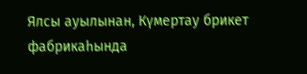Ялсы ауылынан, Күмертау брикет фабрикаһында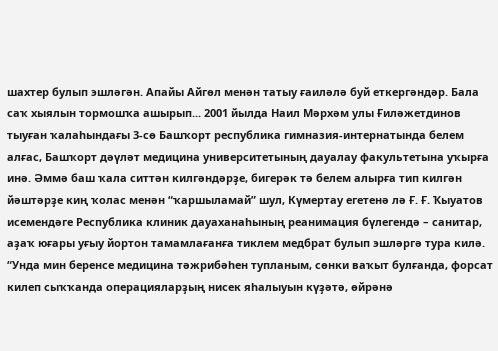шахтер булып эшләгән. Апайы Айгөл менән татыу ғаиләлә буй еткергәндәр. Бала саҡ хыялын тормошҡа ашырып... 2001 йылда Наил Мәрхәм улы Ғиләжетдинов тыуған ҡалаһындағы 3-сө Башҡорт республика гимназия-интернатында белем алғас, Башҡорт дәүләт медицина университетының дауалау факультетына уҡырға инә. Әммә баш ҡала ситтән килгәндәрҙе, бигерәк тә белем алырға тип килгән йәштәрҙе киң ҡолас менән “ҡаршыламай” шул, Күмертау егетенә лә Ғ. Ғ. Ҡыуатов исемендәге Республика клиник дауаханаһының реанимация бүлегендә – санитар, аҙаҡ юғары уғыу йортон тамамлағанға тиклем медбрат булып эшләргә тура килә. “Унда мин беренсе медицина тәжрибәһен тупланым, сөнки ваҡыт булғанда, форсат килеп сыҡҡанда операцияларҙың нисек яһалыуын күҙәтә, өйрәнә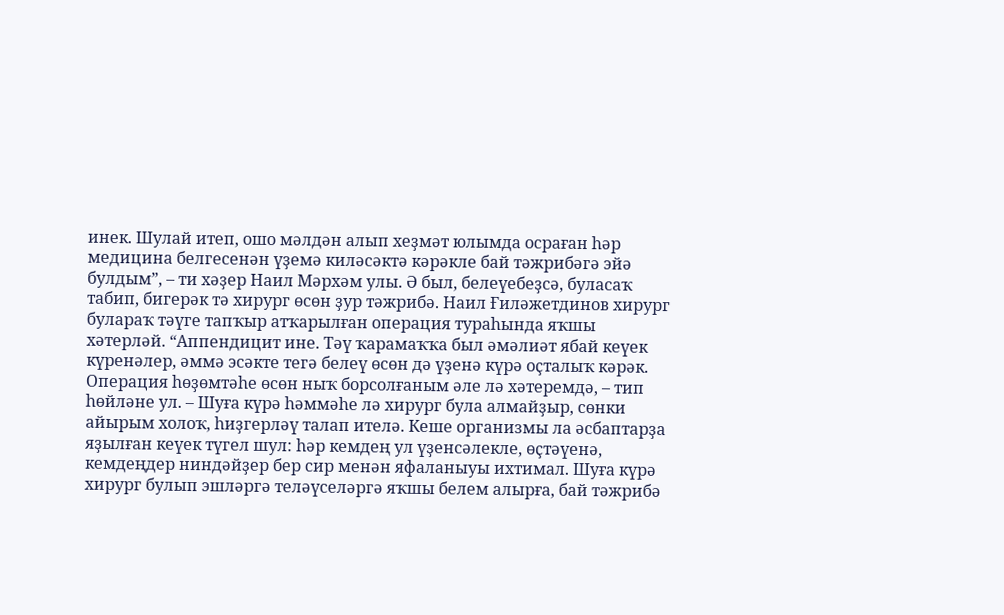инек. Шулай итеп, ошо мәлдән алып хеҙмәт юлымда осраған һәр медицина белгесенән үҙемә киләсәктә кәрәкле бай тәжрибәгә эйә булдым”, – ти хәҙер Наил Мәрхәм улы. Ә был, белеүебеҙсә, буласаҡ табип, бигерәк тә хирург өсөн ҙур тәжрибә. Наил Ғиләжетдинов хирург булараҡ тәүге тапҡыр атҡарылған операция тураһында яҡшы хәтерләй. “Аппендицит ине. Тәү ҡарамаҡҡа был әмәлиәт ябай кеүек күренәлер, әммә эсәкте тегә белеү өсөн дә үҙенә күрә оҫталыҡ кәрәк. Операция һөҙөмтәһе өсөн ныҡ борсолғаным әле лә хәтеремдә, – тип һөйләне ул. – Шуға күрә һәммәһе лә хирург була алмайҙыр, сөнки айырым холоҡ, һиҙгерләү талап ителә. Кеше организмы ла әсбаптарҙа яҙылған кеүек түгел шул: һәр кемдең ул үҙенсәлекле, өҫтәүенә, кемдеңдер ниндәйҙер бер сир менән яфаланыуы ихтимал. Шуға күрә хирург булып эшләргә теләүселәргә яҡшы белем алырға, бай тәжрибә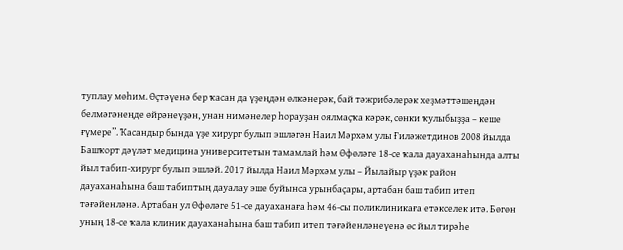туплау мөһим. Өҫтәүенә бер ҡасан да үҙеңдән өлкәнерәк, бай тәжрибәлерәк хеҙмәттәшеңдән белмәгәнеңде өйрәнеүҙән, унан нимәнелер һорауҙан оялмаҫҡа кәрәк, сөнки ҡулыбыҙҙа – кеше ғүмере”. Ҡасандыр бында үҙе хирург булып эшләгән Наил Мәрхәм улы Ғиләжетдинов 2008 йылда Башҡорт дәүләт медицина университетын тамамлай һәм Өфөләге 18-се ҡала дауаханаһында алты йыл табип-хирург булып эшләй. 2017 йылда Наил Мәрхәм улы – Йылайыр үҙәк район дауаханаһына баш табиптың дауалау эше буйынса урынбаҫары, артабан баш табип итеп тәғәйенләнә. Артабан ул Өфөләге 51-се дауаханаға һәм 46-сы поликлиникаға етәкселек итә. Бөгөн уның 18-се ҡала клиник дауаханаһына баш табип итеп тәғәйенләнеүенә өс йыл тирәһе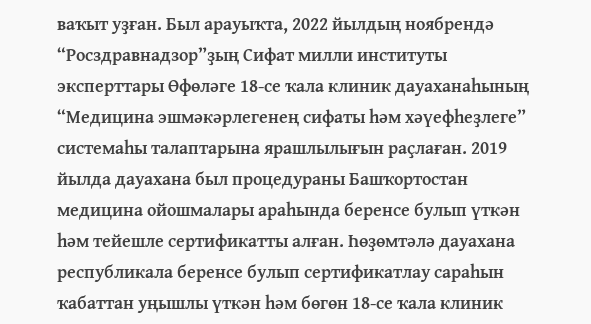ваҡыт уҙған. Был арауыҡта, 2022 йылдың ноябрендә “Росздравнадзор”ҙың Сифат милли институты эксперттары Өфөләге 18-се ҡала клиник дауаханаһының “Медицина эшмәкәрлегенең сифаты һәм хәүефһеҙлеге” системаһы талаптарына ярашлылығын раҫлаған. 2019 йылда дауахана был процедураны Башҡортостан медицина ойошмалары араһында беренсе булып үткән һәм тейешле сертификатты алған. Һөҙөмтәлә дауахана республикала беренсе булып сертификатлау сараһын ҡабаттан уңышлы үткән һәм бөгөн 18-се ҡала клиник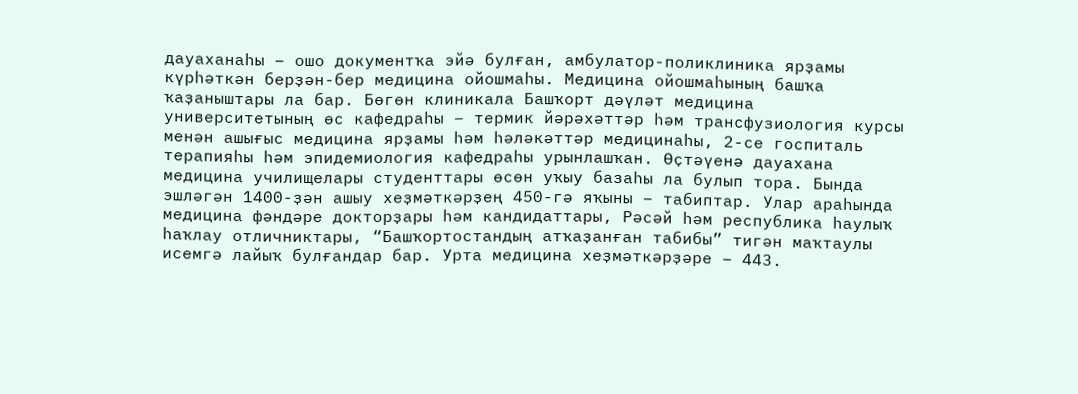дауаханаһы – ошо документҡа эйә булған, амбулатор-поликлиника ярҙамы күрһәткән берҙән-бер медицина ойошмаһы. Медицина ойошмаһының башҡа ҡаҙаныштары ла бар. Бөгөн клиникала Башҡорт дәүләт медицина университетының өс кафедраһы – термик йәрәхәттәр һәм трансфузиология курсы менән ашығыс медицина ярҙамы һәм һәләкәттәр медицинаһы, 2-се госпиталь терапияһы һәм эпидемиология кафедраһы урынлашҡан. Өҫтәүенә дауахана медицина училищелары студенттары өсөн уҡыу базаһы ла булып тора. Бында эшләгән 1400-ҙән ашыу хеҙмәткәрҙең 450-гә яҡыны – табиптар. Улар араһында медицина фәндәре докторҙары һәм кандидаттары, Рәсәй һәм республика һаулыҡ һаҡлау отличниктары, “Башҡортостандың атҡаҙанған табибы” тигән маҡтаулы исемгә лайыҡ булғандар бар. Урта медицина хеҙмәткәрҙәре – 443.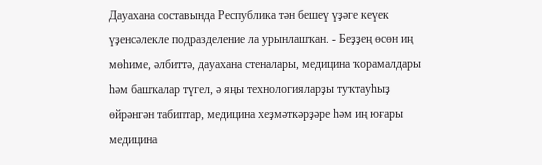Дауахана составында Республика тән бешеү үҙәге кеүек үҙенсәлекле подразделение ла урынлашҡан. - Беҙҙең өсөн иң мөһиме, әлбиттә, дауахана стеналары, медицина ҡорамалдары һәм башҡалар түгел, ә яңы технологияларҙы туҡтауһыҙ өйрәнгән табиптар, медицина хеҙмәткәрҙәре һәм иң юғары медицина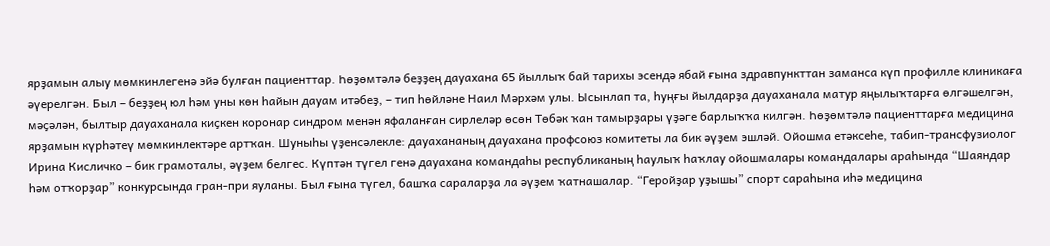ярҙамын алыу мөмкинлегенә эйә булған пациенттар. Һөҙөмтәлә беҙҙең дауахана 65 йыллыҡ бай тарихы эсендә ябай ғына здравпункттан заманса күп профилле клиникаға әүерелгән. Был – беҙҙең юл һәм уны көн һайын дауам итәбеҙ, – тип һөйләне Наил Мәрхәм улы. Ысынлап та, һуңғы йылдарҙа дауаханала матур яңылыҡтарға өлгәшелгән, мәҫәлән, былтыр дауаханала киҫкен коронар синдром менән яфаланған сирлеләр өсөн Төбәк ҡан тамырҙары үҙәге барлыҡҡа килгән. Һөҙөмтәлә пациенттарға медицина ярҙамын күрһәтеү мөмкинлектәре артҡан. Шуныһы үҙенсәлекле: дауахананың дауахана профсоюз комитеты ла бик әүҙем эшләй. Ойошма етәксеһе, табип-трансфузиолог Ирина Кисличко – бик грамоталы, әүҙем белгес. Күптән түгел генә дауахана командаһы республиканың һаулыҡ һаҡлау ойошмалары командалары араһында “Шаяндар һәм отҡорҙар” конкурсында гран-при яуланы. Был ғына түгел, башҡа сараларҙа ла әүҙем ҡатнашалар. “Геройҙар уҙышы” спорт сараһына иһә медицина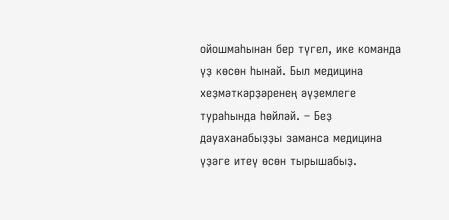ойошмаһынан бер түгел, ике команда үҙ көсөн һынай. Был медицина хеҙмәткәрҙәренең әүҙемлеге тураһында һөйләй. – Беҙ дауаханабыҙҙы заманса медицина үҙәге итеү өсөн тырышабыҙ.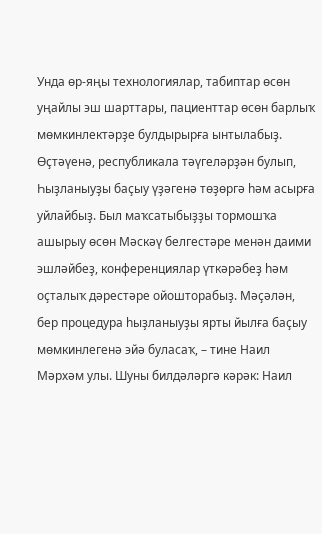Унда өр-яңы технологиялар, табиптар өсөн уңайлы эш шарттары, пациенттар өсөн барлыҡ мөмкинлектәрҙе булдырырға ынтылабыҙ. Өҫтәүенә, республикала тәүгеләрҙән булып, Һыҙланыуҙы баҫыу үҙәгенә төҙөргә һәм асырға уйлайбыҙ. Был маҡсатыбыҙҙы тормошҡа ашырыу өсөн Мәскәү белгестәре менән даими эшләйбеҙ, конференциялар үткәрәбеҙ һәм оҫталыҡ дәрестәре ойошторабыҙ. Мәҫәлән, бер процедура һыҙланыуҙы ярты йылға баҫыу мөмкинлегенә эйә буласаҡ, – тине Наил Мәрхәм улы. Шуны билдәләргә кәрәк: Наил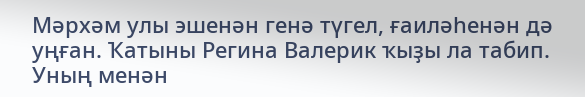Мәрхәм улы эшенән генә түгел, ғаиләһенән дә уңған. Ҡатыны Регина Валерик ҡыҙы ла табип. Уның менән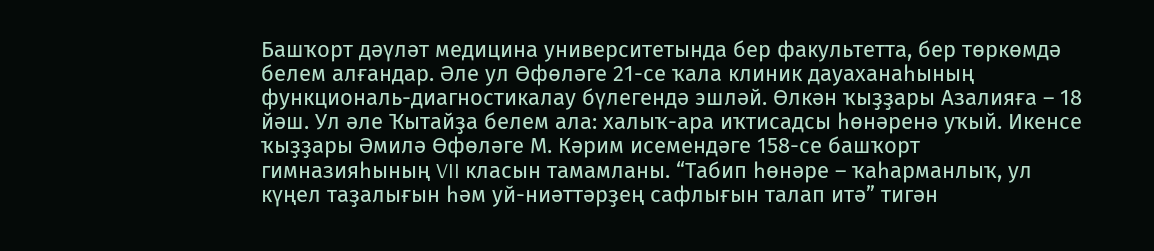Башҡорт дәүләт медицина университетында бер факультетта, бер төркөмдә белем алғандар. Әле ул Өфөләге 21-се ҡала клиник дауаханаһының функциональ-диагностикалау бүлегендә эшләй. Өлкән ҡыҙҙары Азалияға – 18 йәш. Ул әле Ҡытайҙа белем ала: халыҡ-ара иҡтисадсы һөнәренә уҡый. Икенсе ҡыҙҙары Әмилә Өфөләге М. Кәрим исемендәге 158-се башҡорт гимназияһының VII класын тамамланы. “Табип һөнәре – ҡаһарманлыҡ, ул күңел таҙалығын һәм уй-ниәттәрҙең сафлығын талап итә” тигән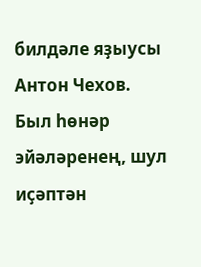билдәле яҙыусы Антон Чехов. Был һөнәр эйәләренең, шул иҫәптән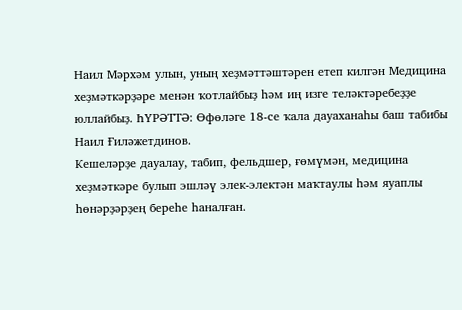Наил Мәрхәм улын, уның хеҙмәттәштәрен етеп килгән Медицина хеҙмәткәрҙәре менән ҡотлайбыҙ һәм иң изге теләктәребеҙҙе юллайбыҙ. ҺҮРӘТТӘ: Өфөләге 18-се ҡала дауаханаһы баш табибы Наил Ғиләжетдинов.
Кешеләрҙе дауалау, табип, фельдшер, ғөмүмән, медицина хеҙмәткәре булып эшләү элек-электән маҡтаулы һәм яуаплы һөнәрҙәрҙең береһе һаналған.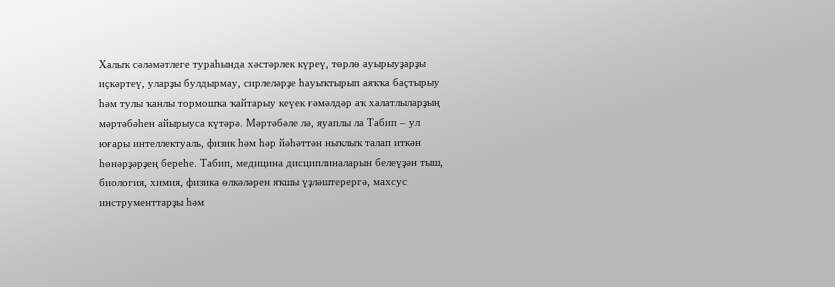Халыҡ сәләмәтлеге тураһында хәстәрлек күреү, төрлө ауырыуҙарҙы иҫкәртеү, уларҙы булдырмау, сирлеләрҙе һауыҡтырып аяҡҡа баҫтырыу һәм тулы ҡанлы тормошҡа ҡайтарыу кеүек ғәмәлдәр аҡ халатлыларҙың мәртәбәһен айырыуса күтәрә. Мәртәбәле лә, яуаплы ла Табип – ул юғары интеллектуаль, физик һәм һәр йәһәттән ныҡлыҡ талап иткән һөнәрҙәрҙең береһе. Табип, медицина дисциплиналарын белеүҙән тыш, биология, химия, физика өлкәләрен яҡшы үҙләштерергә, махсус инструменттарҙы һәм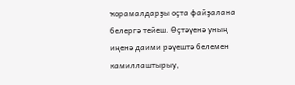ҡорамалдарҙы оҫта файҙалана белергә тейеш. Өҫтәүенә уның иңенә даими рәүештә белемен камиллаштырыу,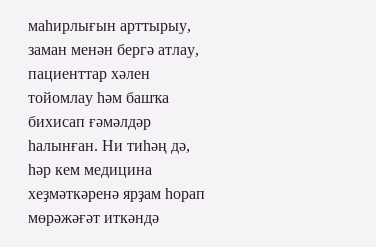маһирлығын арттырыу, заман менән бергә атлау, пациенттар хәлен тойомлау һәм башҡа бихисап ғәмәлдәр һалынған. Ни тиһәң дә, һәр кем медицина хеҙмәткәренә ярҙам һорап мөрәжәғәт иткәндә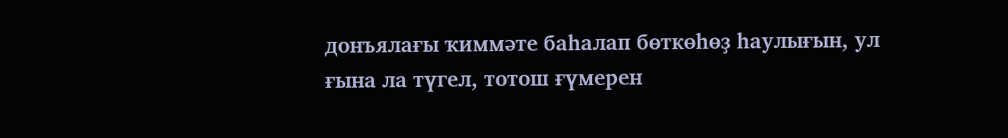донъялағы ҡиммәте баһалап бөткөһөҙ һаулығын, ул ғына ла түгел, тотош ғүмерен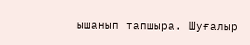ышанып тапшыра. Шуғалыр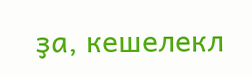ҙа, кешелекл